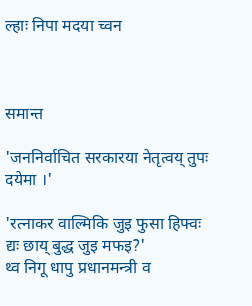ल्हाः निपा मदया च्वन



समान्त

'जननिर्वाचित सरकारया नेतृत्वय् तुपः दयेमा ।'

'रत्नाकर वाल्मिकि जुइ फुसा हिफ्वः द्यः छाय् बुद्ध जुइ मफइ?'
थ्व निगू धापु प्रधानमन्त्री व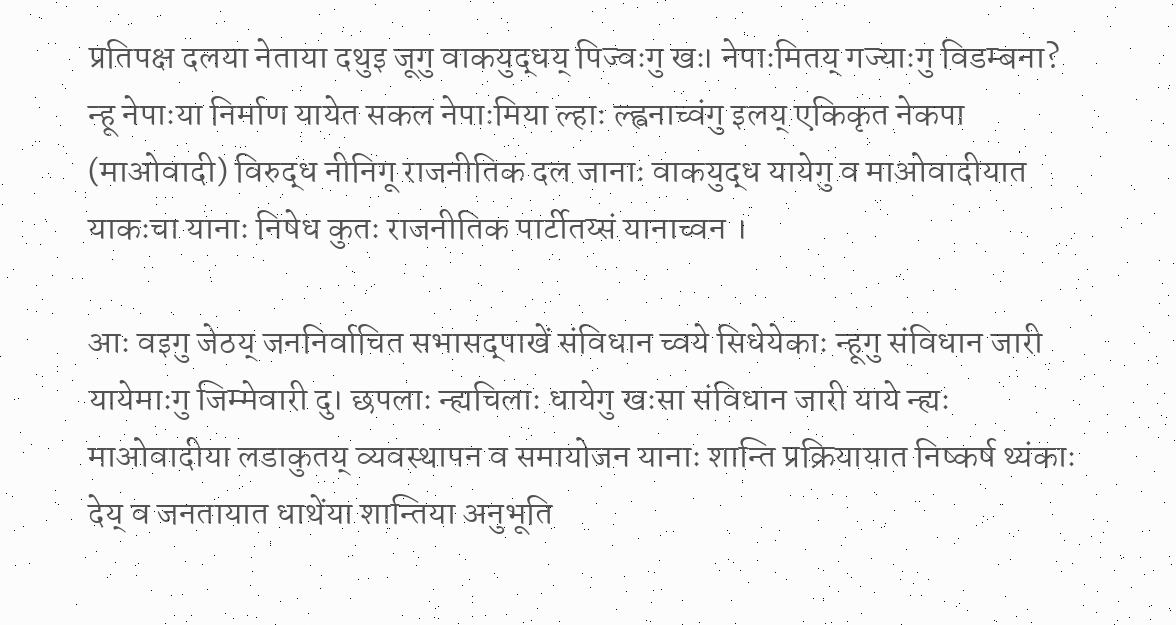प्रतिपक्ष दलया नेताया दथुइ जूगु वाकयुद्धय् पिज्वःगु खः। नेपाःमितय् गज्याःगु विडम्बना? न्हू नेपाःया निर्माण यायेत सकल नेपाःमिया ल्हाः ल्ह्वनाच्वंगु इलय् एकिकृत नेकपा (माओवादी) विरुद्ध नीनिगू राजनीतिक दल जानाः वाकयुद्ध यायेगु व माओवादीयात याकःचा यानाः निषेध कुतः राजनीतिक पार्टीतय्सं यानाच्वन ।

आः वइगु जेठय् जननिर्वाचित सभासद्पाखें संविधान च्वये सिधेयेकाः न्हूगु संविधान जारी यायेमाःगु जिम्मेवारी दु। छपलाः न्ह्यचिलाः धायेगु खःसा संविधान जारी याये न्ह्यः माओवादीया लडाकुतय् व्यवस्थापन व समायोजन यानाः शान्ति प्रक्रियायात निष्कर्ष थ्यंकाः देय् व जनतायात धाथेंया शान्तिया अनुभूति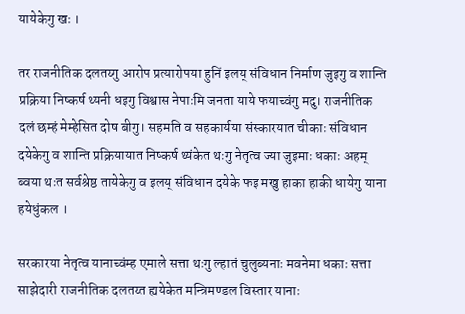यायेकेगु खः ।

तर राजनीतिक दलतय्गु आरोप प्रत्यारोपया हुनिं इलय् संविधान निर्माण जुइगु व शान्ति प्रक्रिया निष्कर्ष थ्यनी धइगु विश्वास नेपाःमि जनता याये फयाच्वंगु मदु। राजनीतिक दलं छम्हं मेम्हेसित दोष बीगु। सहमति व सहकार्यया संस्कारयात चीकाः संविधान दयेकेगु व शान्ति प्रक्रियायात निष्कर्ष थ्यंकेत थःगु नेतृत्व ज्या जुइमाः धकाः अहम् ब्वया थःत सर्वश्रेष्ठ तायेकेगु व इलय् संविधान दयेके फइ मखु हाका हाकी धायेगु याना हयेधुंकल ।

सरकारया नेतृत्व यानाच्वंम्ह एमाले सत्ता थःगु ल्हातं चुलुब्यनाः मवनेमा धकाः सत्ता साझेदारी राजनीतिक दलतय्त ह्ययेकेत मन्त्रिमण्डल विस्तार यानाः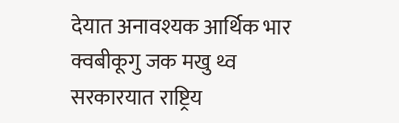देयात अनावश्यक आर्थिक भार क्वबीकूगु जक मखु थ्व सरकारयात राष्ट्रिय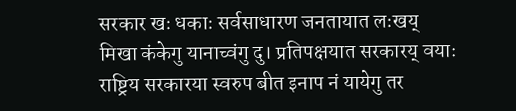सरकार खः धकाः सर्वसाधारण जनतायात लःखय् मिखा कंकेगु यानाच्वंगु दु। प्रतिपक्षयात सरकारय् वयाः राष्ट्रिय सरकारया स्वरुप बीत इनाप नं यायेगु तर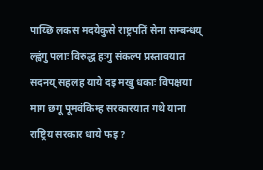पाय्छि लकस मदयेकुसे राष्ट्रपतिं सेना सम्बन्धय् ल्ह्वंगु पलाः विरुद्ध हःगु संकल्प प्रस्तावयात सदनय् सहलह याये दइ मखु धकाः विपक्षया माग छगू पूमवंकिम्ह सरकारयात गथे याना राष्ट्रिय सरकार धाये फइ ?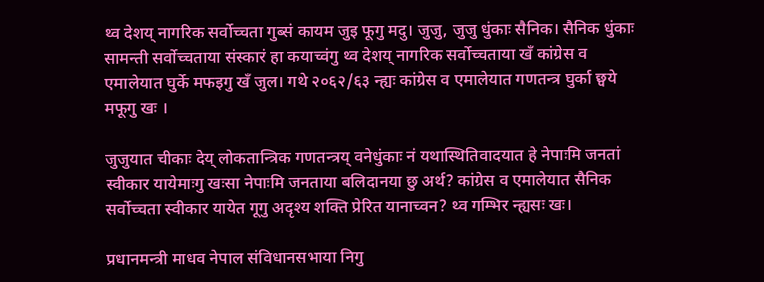थ्व देशय् नागरिक सर्वोच्चता गुब्सं कायम जुइ फूगु मदु। जुजु, जुजु धुंकाः सैनिक। सैनिक धुंकाः सामन्ती सर्वोच्चताया संस्कारं हा कयाच्वंगु थ्व देशय् नागरिक सर्वोच्चताया खँ कांग्रेस व एमालेयात घुर्के मफइगु खँ जुल। गथे २०६२/६३ न्ह्यः कांग्रेस व एमालेयात गणतन्त्र घुर्का छ्वये मफूगु खः ।

जुजुयात चीकाः देय् लोकतान्त्रिक गणतन्त्रय् वनेधुंकाः नं यथास्थितिवादयात हे नेपाःमि जनतां स्वीकार यायेमाःगु खःसा नेपाःमि जनताया बलिदानया छु अर्थ? कांग्रेस व एमालेयात सैनिक सर्वोच्चता स्वीकार यायेत गूगु अदृश्य शक्ति प्रेरित यानाच्वन? थ्व गम्भिर न्ह्यसः खः।

प्रधानमन्त्री माधव नेपाल संविधानसभाया निगु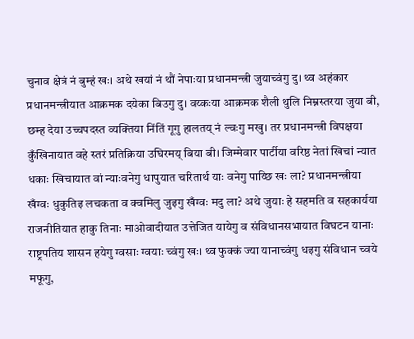चुनाव क्षेत्रं नं बुम्हं खः। अथे खयां नं थौं नेपाःया प्रधानमन्त्री जुयाच्वंगु दु। थ्व अहंकार प्रधानमन्त्रीयात आक्रमक दयेका बिउगु दु। वय्कःया आक्रमक शैली थुलि निम्नस्तरया जुया बी, छम्ह देया उच्चपदस्त व्यक्तिया निंतिं गूगु हालतय् नं ल्वःगु मखु। तर प्रधानमन्त्री विपक्षया कुँखिनायात वहे स्तरं प्रतिक्रिया उघिरमय् बिया बी। जिम्मेवार पार्टीया वरिष्ठ नेतां खिचां न्यात धकाः खिचायात वां न्याःवनेगु धापुयात चरितार्थ याः वनेगु पाय्छि खः ला? प्रधानमन्त्रीया खँग्वः धुकुतिइ लचकता व क्वमिलु जुइगु खँग्वः मदु ला? अथे जुयाः हे सहमति व सहकार्यया राजनीतियात हाकु तिनाः माओवादीयात उत्तेजित यायेगु व संविधानसभायात विघटन यानाः राष्ट्रपतिय शासन हयेगु ग्वसाः ग्वयाः च्वंगु खः। थ्व फुक्कं ज्या यानाच्वंगु धइगु संविधान च्वये मफूगु,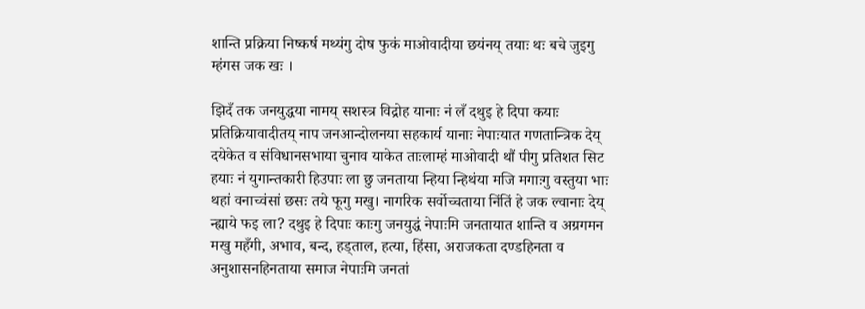शान्ति प्रक्रिया निष्कर्ष मथ्यंगु दोष फुकं माओवादीया छयंनय् तयाः थः बचे जुइगु म्हंगस जक खः ।

झिदँ तक जनयुद्धया नामय् सशस्त्र विद्रोह यानाः नं लँ दथुइ हे दिपा कयाः प्रतिक्रियावादीतय् नाप जनआन्दोलनया सहकार्य यानाः नेपाःयात गणतान्त्रिक देय् दयेकेत व संविधानसभाया चुनाव याकेत ताःलाम्हं माओवादी थौं पीगु प्रतिशत सिट हयाः नं युगान्तकारी हिउपाः ला छु जनताया न्हिया न्हिथंया मजि मगाःगु वस्तुया भाः थहां वनाच्वंसां छसः तये फूगु मखु। नागरिक सर्वोच्चताया निंतिं हे जक ल्वानाः देय् न्ह्याये फइ ला? दथुइ हे दिपाः काःगु जनयुद्धं नेपाःमि जनतायात शान्ति व अग्रगमन मखु महँगी, अभाव, बन्द, हड्ताल, हत्या, हिंसा, अराजकता दण्डहिनता व अनुशासनहिनताया समाज नेपाःमि जनतां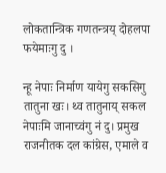लोकतान्त्रिक गणतन्त्रय् दोहलपा फयेमाःगु दु ।

न्हू नेपाः निर्माण यायेगु सकसिगु तातुना खः। थ्व तातुनाय् सकल नेपाःमि जानाच्वंगु नं दु। प्रमुख राजनीतक दल कांग्रेस, एमाले व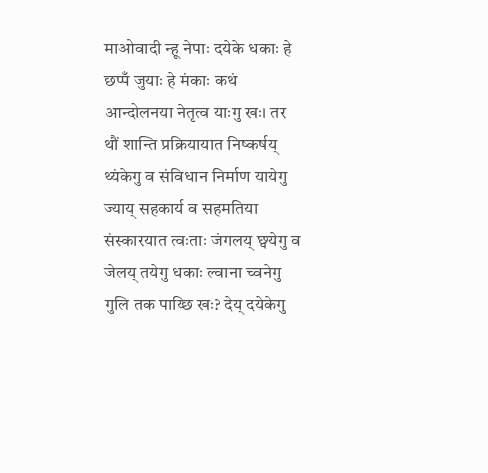माओवादी न्हू नेपाः दयेके धकाः हे छप्पँ जुयाः हे मंकाः कथं आन्दोलनया नेतृत्व याःगु खः। तर थौं शान्ति प्रक्रियायात निष्कर्षय् थ्यंकेगु व संविधान निर्माण यायेगु ज्याय् सहकार्य व सहमतिया संस्कारयात त्वःताः जंगलय् छ्वयेगु व जेलय् तयेगु धकाः ल्वाना च्वनेगु गुलि तक पाय्छि खः? देय् दयेकेगु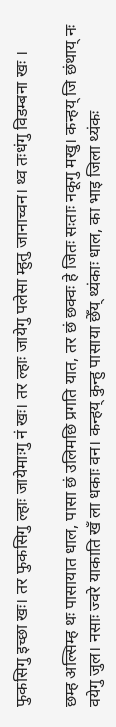फुकसिगु इच्छा खः। तर फुकसिगु ल्हाः जायेमाःगु नं खः। तर ल्हाः जायेगु पलेसा म्हुतु जानाच्वन। थ्व तःधंगु विडम्बना खः ।

छम्ह अल्सिम्ह थः पासायात धाल, पासा छं उलिमछि प्रगति यात, तर छं छक्वः हे जितः सःताः नकूगु मखु। कन्हय् जि छंथाय् नः वयेगु जुल। नसाः ज्वरे याकाति खँ ला धकाः वन। कन्हय् कुन्हु पासाया छेँय् थ्यंकाः धाल, का भाइ जिला थ्यंकः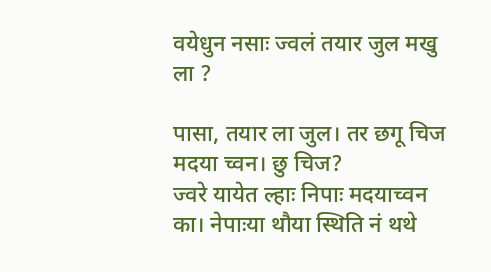वयेधुन नसाः ज्वलं तयार जुल मखु ला ?

पासा, तयार ला जुल। तर छगू चिज मदया च्वन। छु चिज?
ज्वरे यायेत ल्हाः निपाः मदयाच्वन का। नेपाःया थौया स्थिति नं थथे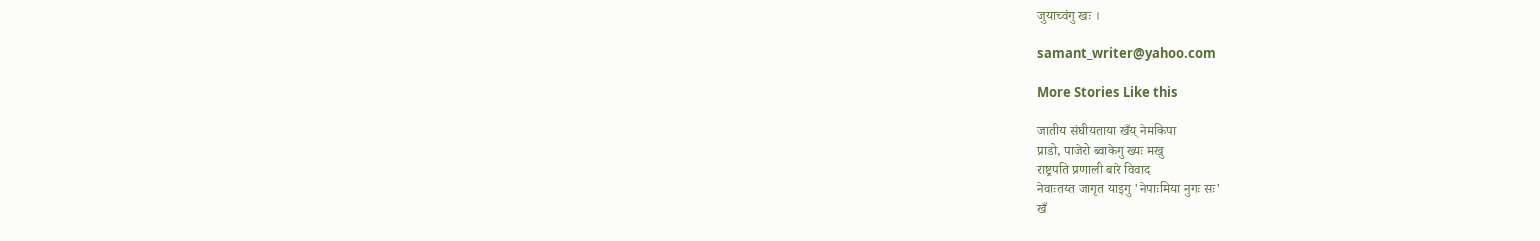जुयाच्वंगु खः ।

samant_writer@yahoo.com

More Stories Like this

जातीय संघीयताया खँय् नेमकिपा
प्राडो, पाजेरो ब्वाकेगु ख्यः मखु
राष्ट्रपति प्रणाली बारे विवाद
नेवाःतय्त जागृत याइगु 'नेपाःमिया नुगः सः'
खँ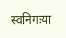स्वनिगःया